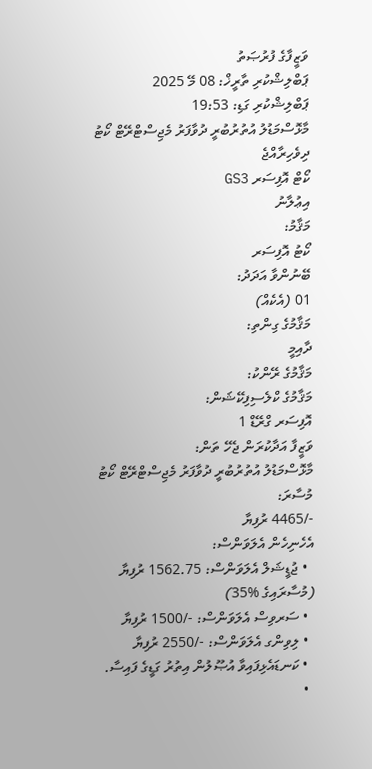ވަޒީފާގެ ފުރުޞަތު
ޕަބްލިޝްކުރި ތާރީޚް: 08 މޭ 2025
ޕަބްލިޝްކުރި ގަޑި: 19:53
މާޅޮސްމަޑުލު އުތުރުބުރީ ދުވާފަރު މެޖިސްޓްރޭޓް ކޯޓު
ދިވެހިރާއްޖެ
ކޯޓް އޮފިސަރ GS3
އިޢުލާނު
މަޤާމު:
ކޯޓު އޮފިސަރ
ބޭނުންވާ އަދަދު:
01 (އެކެއް)
މަޤާމުގެ ގިންތި:
ދާއިމީ
މަޤާމުގެ ރޭންކު:
މަޤާމުގެ ކްލެސިފިކޭޝަން:
އޮފިސަރ ގްރޭޑް 1
ވަޒީފާ އަދާކުރަން ޖެހޭ ތަން:
މާޅޮސްމަޑުލު އުތުރުބުރީ ދުވާފަރު މެޖިސްޓްރޭޓް ކޯޓު
މުސާރަ:
-/4465 ރުފިޔާ
އެހެނިހެން އެލަވަންސް:
  • ޖުޑީޝަލް އެލަވަންސް: 1562.75 ރުފިޔާ (މުސާރައިގެ %35)
  • ސަރވިސް އެލަވަންސް: -/1500 ރުފިޔާ
  • ލިވިންގ އެލަވަންސް: -/2550 ރުފިޔާ
  • ކަނޑައެޅިފައިވާ އުޞޫލުން އިތުރު ގަޑީގެ ފައިސާ.
  •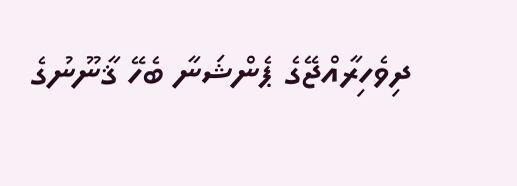ދިވެހިރާއްޖޭގެ ޕެންޝަނާ ބެހޭ ޤާނޫނުގެ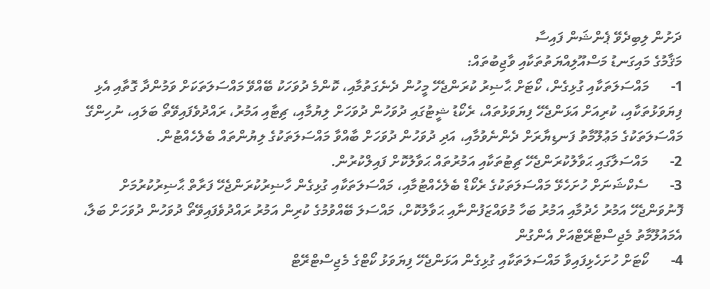ދަށުން ލިބިދެވޭ ޕެންޝަން ފައިސާ
މަޤާމުގެ މައިގަނޑު މަސްއޫލިއްޔަތުތަކާއި ވާޖިބުތައް:
1-      މައްސަލަތަކާއި ގުޅިގެން، ކޯޓަށް ޙާޟިރު ކުރަންޖެހޭ މީހުން ދެނެގަތުމާއި، ކޮންމެ ދުވަހަކު ބޭއްވޭ މައްސަލަތަކަށް ވަމުންދާ ގޮތާއި އެޅި ފިޔަވަޅުތަކާއި، ކުރިއަށް އަޅަންޖެހޭ ފިޔަވަޅުތައް، ރެކޯޑު ޝީޓުގައި ދުވަހުން ދުވަހަށް ލިޔުމާއި، ޗިޓާއި އަމުރު، ރައްދުވެފައިވޭތޯ ބަލައި، ނުހިންގޭ މައްސަލަތަކުގެ މަޢުލޫމާތު ފަނޑިޔާރަށް ދެންނެވުމާއި، އަދި ދުވަހުން ދުވަހަށް ބާއްވާ މައްސަލަތަކުގެ ލިޔުންތައް ބެލެހެއްޓުން.
2-      މައްސަލާގައި ޙަވާލުކުރަންޖެހޭ ޗިޓުތަކާއި އަމުރުތައް ޙަވާލުކޮށް ފައިލްކުރުން.
3-      ސެކްޝަނަށް ހުށަހެޅޭ މައްސަލަތަކުގެ ރެކޯޑް ބެލެހެއްޓުމާއި، މައްސަލަތަކާއި ގުޅިގެން ހާޟިރުކުރަންޖެހޭ ފަރާތް ޙާޟިރުކުރުމަށް ފޮނުވަންޖެހޭ އަމުރު ހެދުމާއި އަމުރު ބަހާ މުވައްޒަފުންނާއި ޙަވާލުކޮށް، މައްސަލަ ބޭއްވުމުގެ ކުރިން އަމުރު ރައްދުވެފައިވޭތޯ ދުވަހުން ދުވަހަށް ބަލާ، އެމައުލޫމާތު މެޖިސްޓްރޭޓްއަށް އެންގުން
4-      ކޯޓަށް ހުށަހެޅިފައިވާ މައްސަލަތަކާއި ގުޅިގެން އަޅަންޖެހޭ ފިޔަވަޅު ކޯޓްގެ މެޖިސްޓްރޭޓް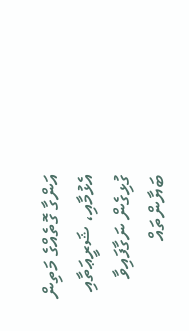އަންގާ ގޮތެއްގެ މަތިން އެޅުމާއި، ޝަރީޢަތާއި ގުޅިގެން ނަގާފައިވާ ބަޔާންތައް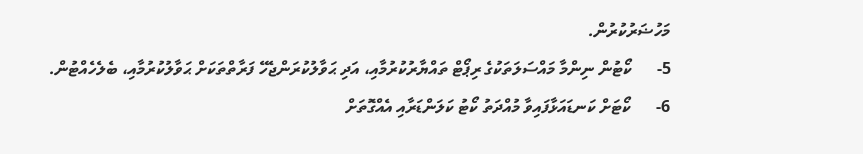މަހުޟަރުކުރުން.
5-      ކޯޓުން ނިންމާ މައްސަލަތަކުގެ ރިޕޯޓް ތައްޔާރުކުރުމާއި، އަދި ޙަވާލުކުރަންޖެހޭ ފަރާތްތަކަށް ޙަވާލުކުރުމާއި، ބެލެހެއްޓުން.
6-      ކޯޓަށް ކަނޑައަޅާފައިވާ މުއްދަތު ކޯޓު ކަލަންޑަރާއި އެއްގޮތަށް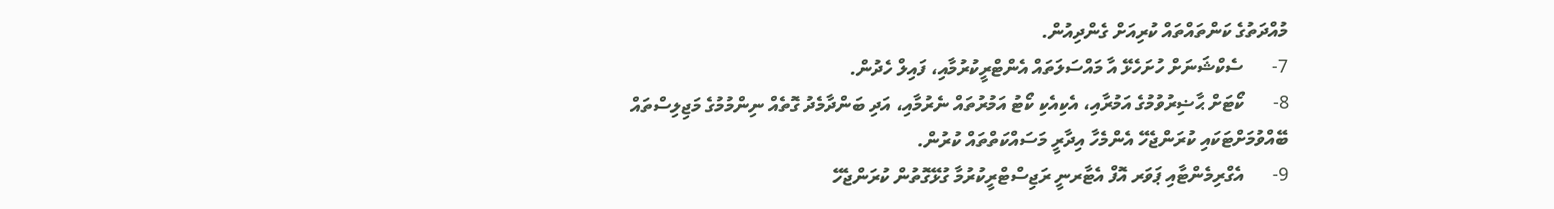މުއްދަތުގެ ކަންތައްތައް ކުރިއަށް ގެންދިއުން.
7-      ސެކްޝަނަށް ހުށަހެޅޭ އާ މައްސަލަތައް އެންޓްރީކުރުމާއި، ފައިލް ހެދުން.
8-      ކޯޓަށް ޙާޟިރުވުމުގެ އަމުރާއި، އެކިއެކި ކޯޓު އަމުރުތައް ނެރުމާއި، އަދި ބަންދާމެދު ގޮތެއް ނިންމުމުގެ މަޖިލިސްތައް ބޭއްވުމަށްޓަކައި ކުރަންޖެހޭ އެންމެހާ އިދާރީ މަސައްކަތްތައް ކުރުން.
9-      އެގްރިމެންޓާއި ޕަވަރ އޮފް އެޓާރނީ ރަޖިސްޓްރީކުރުމާ ގުޅޭގޮތުން ކުރަންޖެހޭ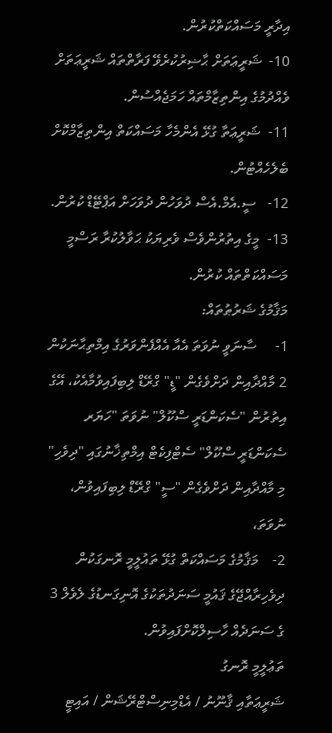އިދާރީ މަސައްކަތްކުރުން.
10-  ޝަރީޢަތަށް ޙާޟިރުކުރެވޭ ފަރާތްތައް ޝަރީޢަތަށް ވެއްދުމުގެ އިންތިޒާމްތައް ހަމަޖެއްސުން.
11-  ޝަރީޢަތާ ގުޅޭ އެންމެހާ މަސައްކަތް އިންތިޒާމްކޮށް ބެލެހެއްޓުން.
12-   ސީ.އެމް.އެސް ދުވަހުން ދުވަހަށް އަޕްޓޭޑް ކުރުން.
13-  މީގެ އިތުރުންވެސް ވެރިޔަކު ޙަވާލުކުރާ ރަސްމީ މަސައްކަތްތައް ކުރުން.
މަޤާމުގެ ޝަރުޠުތައް:
1-     ސާނަވީ ނުވަތަ އެއާ އެއްފެންވަރުގެ އިމްތިޙާނަކުން 2 މާއްދާއިން ދަށްވެގެން "ޑީ" ގްރޭޑް ލިބިފައިވުމާއެކު، އޭގެ އިތުރުން "ސެކަންޑަރީ ސްކޫލް" ނުވަތަ "ހަޔަރ ސެކަންޑަރީ ސްކޫލް" ސެޓްފިކެޓް އިމްތިޚާނުގައި "ދިވެހި" މި މާއްދާއިން ދަށްވެގެން "ސީ" ގްރޭޑް ލިބިފައިވުން، ނުވަތަ،
2-    މަޤާމުގެ މަސައްކަތް ގުޅޭ ތައުލީމީ ރޮނގަކުން ދިވެހިރާއްޖޭގެ ޤައުމީ ސަނަދުތަކުގެ އޮނިގަނޑުގެ ލެވެލް 3 ގެ ސަނަދެއް ހާސިލްކޮށްފައިވުން.
ތަޢުލީމީ ރޮނގު
ޝަރީޢަތާއި ޤާނޫނު / އެޑްމިނިސްޓްރޭޝަން / އައިޓީ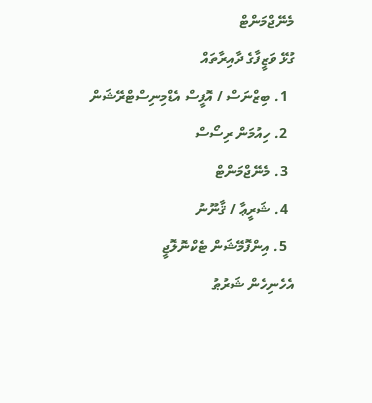މެނޭޖްމަންޓް
ގުޅޭ ވަޒީފާގެ ދާއިރާތައް
  1. ބިޒްނަސް / އޮފީސް އެޑްމިނިސްޓްރޭޝަން
  2. ހިއުމަން ރިސޯސް
  3. މެނޭޖްމަންޓް
  4. ޝަރީޢާ / ޤާނޫނު
  5. އިންފޮމޭޝަން ޓެކްނޮލޮޖީ
އެހެނިހެން ޝަރުޠު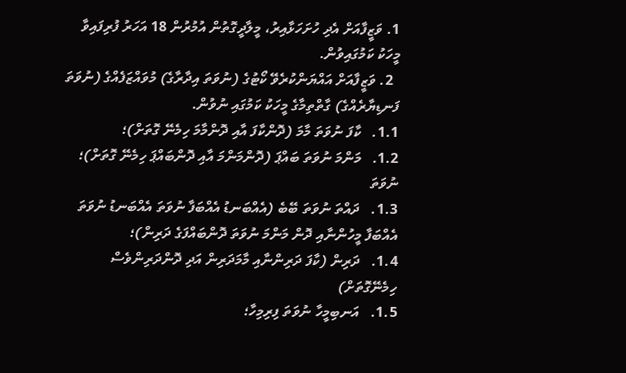1. ވަޒީފާއަށް އެދި ހުށަހަޅާއިރު، މީލާދީގޮތުން އުމުރުން 18 އަހަރު ފުރިފައިވާ މީހަކު ކަމުގައިވުން.
  2. ވަޒީފާއަށް އައްޔަންކުރެވޭ ކޯޓުގެ (ނުވަތަ އިދާރާގެ) މުވައްޒަފެއްގެ (ނުވަތަ ފަނޑިޔާރެއްގެ) ގާތްތިމާގެ މީހަކު ކަމުގައި ނުވުން.
1.1.   ކާފަ ނުވަތަ މާމަ (ދޮންކާފަ އާއި ދޮންމާމަ ހިމެނޭ ގޮތަށް)؛
1.2.   މަންމަ ނުވަތަ ބައްޕަ (ދޮންމަންމަ އާއި ދޮންބައްޕަ ހިމެނޭ ގޮތަށް)؛ ނުވަތަ
1.3.   ދައްތަ ނުވަތަ ބޭބެ (އެއްބަނޑު އެއްބަފާ ނުވަތަ އެއްބަނޑު ނުވަތަ އެއްބަފާ މީހުންނާއި ދޮން މަންމަ ނުވަތަ ދޮންބައްފަގެ ދަރިން)؛
1.4.   ދަރިން (ކާފަ ދަރިންނާއި މާމަދަރިން އަދި ދޮންދަރިންވެސް ހިމެނޭގޮތަށް)
1.5.   އަނބިމީހާ ނުވަތަ ފިރިމިހާ؛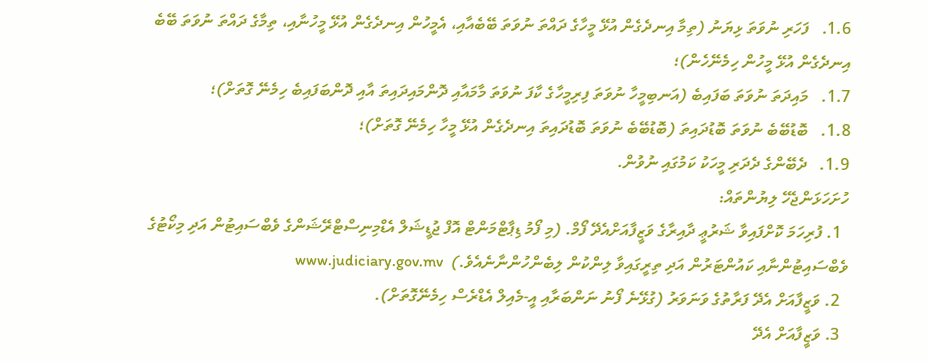1.6.   ފަހަރި ނުވަތަ ޅިޔަނު (ތިމާ އިނދެގެން އުޅޭ މީހާގެ ދައްތަ ނުވަތަ ބޭބެއާއި، އެމީހުން އިނދެގެން އުޅޭ މީހުނާއި، ތިމާގެ ދައްތަ ނުވަތަ ބޭބެ އިނދެގެން އުޅޭ މީހުން ހިމެނޭހެން)؛
1.7.   މައިދަތަ ނުވަތަ ބަފައިބެ (އަނބިމީހާ ނުވަތަ ފިރިމީހާގެ ކާފަ ނުވަތަ މާމައާއި ދޮންމައިދައިތަ އާއި ދޮންބަފައިބެ ހިމެނޭ ގޮތަށް)؛
1.8.   ބޮޑުބޭބެ ނުވަތަ ބޮޑުދައިތަ (ބޮޑުބޭބެ ނުވަތަ ބޮޑުދައިތަ އިނދެގެން އުޅޭ މީހާ ހިމެނޭ ގޮތަށް)؛
1.9.   ދެބޭންގެ ދެދަރި މީހަކު ކަމުގައި ނުވުން.
ހުށަހަޅަންޖެހޭ ލިޔުންތައް:
  1. ފުރިހަމަ ކޮށްފައިވާ ޝަރުޢީ ދާއިރާގެ ވަޒީފާއަށްއެދޭ ފޯމް. (މި ފޯމު ޑިޕާޓްމަންޓް އޮފް ޖުޑީޝަލް އެޑްމިނިސްޓްރޭޝަންގެ ވެބްސައިޓުން އަދި މިކޯޓުގެ ވެބްސައިޓުންނާއި ކައުންޓަރުން އަދި ތިރީގައިވާ ލިންކުން ލިބެންހުންނާނެއެވެ.)  www.judiciary.gov.mv
  2. ވަޒީފާއަށް އެދޭ ފަރާތުގެ ވަނަވަރު (ގުޅޭނެ ފޯނު ނަންބަރާއި އީ-މެއިލް އެޑްރެސް ހިމެނޭގޮތަށް).
  3. ވަޒީފާއަށް އެދޭ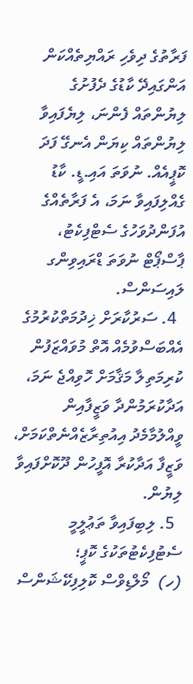ފަރާތުގެ ދިވެހި ރައްޔިތެއްކަން އަންގައިދޭ ކާޑުގެ ދެފުށުގެ ލިޔުންތައް ފެންނަ، ލިޔެފައިވާ ލިޔުންތައް ކިޔަން އެނގޭ ފަދަ ކޮޕީއެއް. ނުވަތަ އައި.ޑީ. ކާޑު ގެއްލިފައިވާ ނަމަ، އެ ފަރާތެއްގެ އުފަންދުވަހުގެ ސެޓްފިކެޓު، ޕާސްޕޯޓް ނުވަތަ ޑްރައިވިންގ ލައިސަންސް.
  4. ސަރުކާރަށް ޚިދުމަތްކުރުމުގެ އެއްބަސްވުމެއް އޮތް މުވައްޒަފުން ކުރިމަތިލާ މަޤާމަށް ހޮވިއްޖެ ނަމަ، އަދާކުރަމުންދާ ވަޒީފާއިން ވީއްލުމާމެދު އިއުތިރާޒެއްނެތްކަމަށް، ވަޒީފާ އަދާކުރާ އޮފީހުން ދޫކޮށްފައިވާ ލިޔުން.
  5. ލިބިފައިވާ ތަޢުލީމީ ސެޓުފިކެޓުތަކުގެ ކޮޕީ؛
(ހ)  މޯލްޑިވްސް ކޮލިފިކޭޝަންސް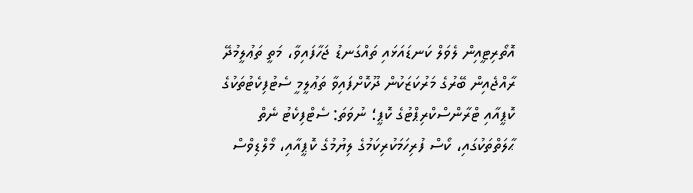އޮތޯރިޓީއިން ލެވަލް ކަނޑައަޅައި ތައްގަނޑު ޖަހާފައިވާ، މަތީ ތަޢުލީމުދޭ ރާއްޖެއިން ބޭރުގެ މަރުކަޒަކުން ދޫކޮށްފައިވާ ތަޢުލީމީ ސެޓުފިކެޓުތަކުގެ ކޮޕީއާއި ޓްރާންސްކްރިޕްޓުގެ ކޮޕީ؛ ނުވަތަ: ސެޓްފިކެޓު ނެތް ޙާލަތްތަކުގައި، ކޯސް ފުރިހަމަކުރިކަމުގެ ލިޔުމުގެ ކޮޕީއާއި، މޯލްޑިވްސް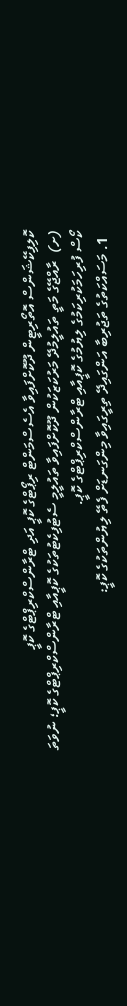ކޮލިފިކޭޝަންސް އޮތޯރިޓީން ދޫކޮށްފައިވާ އެސެސްމަންޓް ރިޕޯޓްގެ ކޮޕީ އަދި ޓްރާންސްކްރިޕްޓްގެ ކޮޕީ
(ށ)  ރާއްޖޭގެ މަތީ ތައުލީމުދޭ މަރުކަޒަކުން ދޫކޮށްފައިވާ ތައުލީމީ ސެޓުފިކެޓުތަކުގެ ކޮޕީއާއި ޓްރާންސްކްރިޕްޓްގެ ކޮޕީ؛ ނުވަތަ ކޯސް ފުރިހަމަކުރިކަމުގެ ލިޔުމުގެ ކޮޕީއާއި ޓްރާންސްކްރިޕްޓްގެ ކޮޕީ.
  1. މަސައްކަތުގެ ތަޖުރިބާ އަންގައިދޭ ތިރީގައިވާ މިންގަނޑަށް ފެތޭ ލިޔުންތަކުގެ ކޮޕީ: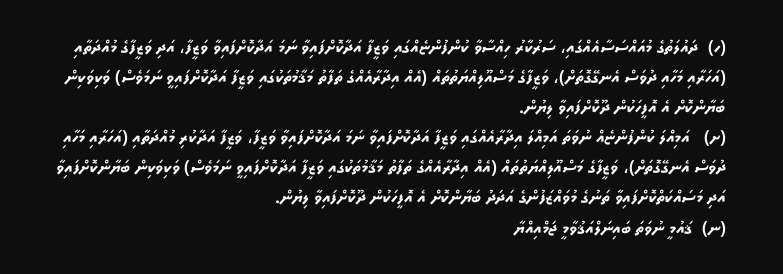(ހ)  ދައުލަތުގެ މުއައްސަސާއެއްގައި، ސަރުކާރު ހިއްސާވާ ކުންފުންޏެއްގައި ވަޒީފާ އަދާކޮށްފައިވާ ނަމަ އަދާކޮށްފައިވާ ވަޒީފާ، އަދި ވަޒީފާގެ މުއްދަތާއި (އަހަރާއި މަހާއި ދުވަސް އެނގޭގޮތަށް)، ވަޒީފާގެ މަސްއޫލިއްޔަތުތައް (އެއް އިދާރާއެއްގެ ތަފާތު މަޤާމުތަކުގައި ވަޒީފާ އަދާކޮށްފައިވީ ނަމަވެސް) ވަކިވަކިން ބަޔާންކޮށް އެ އޮފީހަކުން ދޫކޮށްފައިވާ ލިޔުން.
(ށ)   އަމިއްލަ ކުންފުންޏެއް ނުވަތަ އަމިއްލަ އިދާރާއެއްގައި ވަޒީފާ އަދާކޮށްފައިވާ ނަމަ އަދާކޮށްފައިވާ ވަޒީފާ، ވަޒީފާ އަދާކުރި މުއްދަތާއި (އަހަރާއި މަހާއި ދުވަސް އެނގޭގޮތަށް)، ވަޒީފާގެ މަސްއޫލިއްޔަތުތައް (އެއް އިދާރާއެއްގެ ތަފާތު މަޤާމުތަކުގައި ވަޒީފާ އަދާކޮށްފައިވީ ނަމަވެސް) ވަކިވަކިން ބަޔާންކޮށްފައިވާ އަދި މަސައްކަތްކޮށްފައިވާ ތަނުގެ މުވައްޒަފުންގެ އަދަދު ބަޔާންކޮށް އެ އޮފީހަކުން ދޫކޮށްފައިވާ ލިޔުން.
(ނ)  ޤައުމީ ނުވަތަ ބައިނަލްއަޤުވާމީ ޖަމްއިއްޔާ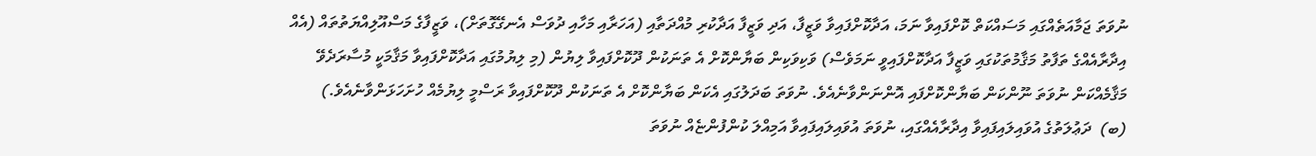ނުވަތަ ޖަމާއަތެއްގައި މަސައްކަތް ކޮށްފައިވާ ނަމަ، އަދާކޮށްފައިވާ ވަޒީފާ، އަދި ވަޒީފާ އަދާކުރި މުއްދަތާއި (އަހަރާއި މަހާއި ދުވަސް އެނގޭގޮތަށް)، ވަޒީފާގެ މަސްއޫލިއްޔަތުތައް (އެއް އިދާރާއެއްގެ ތަފާތު މަޤާމުތަކުގައި ވަޒީފާ އަދާކޮށްފައިވީ ނަމަވެސް) ވަކިވަކިން ބަޔާންކޮށް އެ ތަނަކުން ދޫކޮށްފައިވާ ލިޔުން (މި ލިޔުމުގައި އަދާކޮށްފައިވާ މަޤާމަކީ މުސާރަދެވޭ މަޤާމެއްކަން ނުވަތަ ނޫންކަން ބަޔާންކޮށްފައި އޮންނަންވާނެއެވެ. ނުވަތަ ބަދަލުގައި އެކަން ބަޔާންކޮށް އެ ތަނަކުން ދޫކޮށްފައިވާ ރަސްމީ ލިޔުމެއް ހުށަހަޅަންވާނެއެވެ.)
(ބ)  ދަޢުލަތުގެ އުވައިލައިފައިވާ އިދާރާއެއްގައި، ނުވަތަ އުވައިލައިފައިވާ އަމިއްލަ ކުންފުންޏެއް ނުވަތަ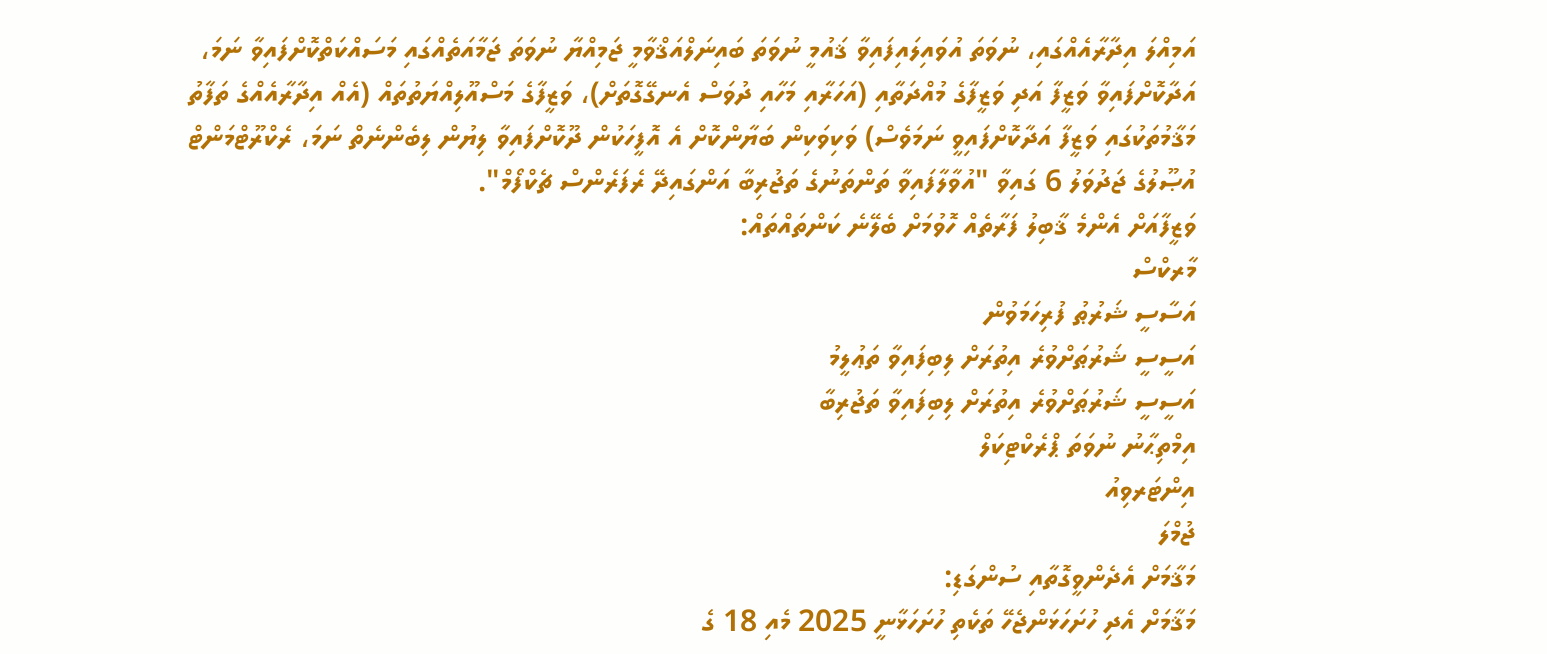އަމިއްލަ އިދާރާއެއްގައި، ނުވަތަ އުވައިލައިފައިވާ ޤައުމީ ނުވަތަ ބައިނަލްއަޤްވާމީ ޖަމިއްޔާ ނުވަތަ ޖަމާއަތެއްގައި މަސައްކަތްކޮށްފައިވާ ނަމަ، އަދާކޮށްފައިވާ ވަޒީފާ އަދި ވަޒީފާގެ މުއްދަތާއި (އަހަރާއި މަހާއި ދުވަސް އެނގޭގޮތަށް)، ވަޒީފާގެ މަސްއޫލިއްޔަތުތައް (އެއް އިދާރާއެއްގެ ތަފާތު މަޤާމުތަކުގައި ވަޒީފާ އަދާކޮށްފައިވީ ނަމަވެސް) ވަކިވަކިން ބަޔާންކޮށް އެ އޮފީހަކުން ދޫކޮށްފައިވާ ލިޔުން ލިބެންނެތް ނަމަ، ރެކްރޫޓްމަންޓް އުޞޫލުގެ ޖަދުވަލު 6 ގައިވާ "އުވާލާފައިވާ ތަންތަނުގެ ތަޖުރިބާ އަންގައިދޭ ރެފަރެންސް ޗެކްފޯމް".
ވަޒީފާއަށް އެންމެ ޤާބިލު ފަރާތެއް ހޮވުމަށް ބެލޭނެ ކަންތައްތައް:
މާރކްސް
އަސާސީ ޝަރުޠު ފުރިހަމަވުން
އަސީސީ ޝަރުޠަށްވުރެ އިތުރަށް ލިބިފައިވާ ތަޢުލީމު
އަސީސީ ޝަރުޠަށްވުރެ އިތުރަށް ލިބިފައިވާ ތަޖުރިބާ
އިމްތިޙާނު ނުވަތަ ޕްރެކްޓިކަލް
އިންޓަރވިއު
ޖުމްލަ
މަޤާމަށް އެދެންވީގޮތާއި ސުންގަޑި:
މަޤާމަށް އެދި ހުށަހަޅަންޖެހޭ ތަކެތި ހުށަހަޅާނީ 2025 މެއި 18 ގެ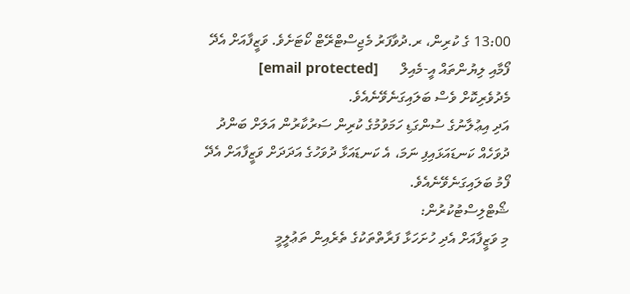13:00 ގެ ކުރިން، ރ.ދުވާފަރު މެޖިސްޓްރޭޓް ކޯޓަށެވެ. ވަޒީފާއަށް އެދޭ ފޯމާއި ލިޔުންތައް އީ-މެއިލް      [email protected]  މެދުވެރިކޮށް ވެސް ބަލައިގަނެވޭނެއެވެ.
އަދި އިޢުލާނުގެ ސުންގަޑި ހަމަވުމުގެ ކުރިން ސަރުކާރުން އަލަށް ބަންދު ދުވަހެއް ކަނޑައަޅައިފި ނަމަ، އެ ކަނޑައަޅާ ދުވަހުގެ އަދަދަށް ވަޒީފާއަށް އެދޭ ފޯމު ބަލައިގަނެވޭނެއެވެ.
ޝޯޓްލިސްޓުކުރުން:
މި ވަޒީފާއަށް އެދި ހުށަހަޅާ ފަރާތްތަކުގެ ތެރެއިން ތަޢުލީމީ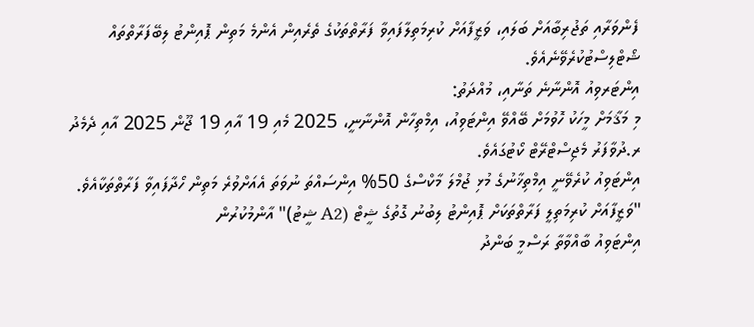ފެންވަރާއި ތަޖުރިބާއަށް ބަލައި، ވަޒީފާއަށް ކުރިމަތިލާފައިވާ ފަރާތްތަކުގެ ތެރެއިން އެންމެ މަތިން ޕޮއިންޓު ލިބޭފަރާތްތައް ޝޯޓްލިސްޓުކުރެވޭނެއެވެ.
އިންޓަރވިއު އޮންނާނެ ތަނާއި، މުއްދަތު:
މި މަޤާމަށް މީހަކު ހޮވުމަށް ބޭއްވޭ އިންޓަވިއު، އިމްތިހާން އޮންނާނީ، 2025 މެއި 19 އާއި 19 ޖޫން 2025 އާއި ދެމެދު ރ.ދުވާފަރު މެޖިސްޓްރޭޓް ކޯޓުގައެވެ.
އިންޓަވިއު ކުރެވޭނީ އިމްތިޚާނުގެ މުޅި ޖުމްލަ މާކްސްގެ 50% އިންސައްތަ ނުވަތަ އެއަށްވުރެ މަތިން ހޯދާފައިވާ ފަރާތްތަކާއެވެ.
"ވަޒީފާއަށް ކުރިމަތިލީ ފަރާތްތަކަށް ޕޮއިންޓު ލިބުނު ގޮތުގެ ޝީޓް (A2 ޝީޓު)" އާންމުކުރުން
އިންޓަވިއު ބާއްވާތާ ރަސްމީ ބަންދު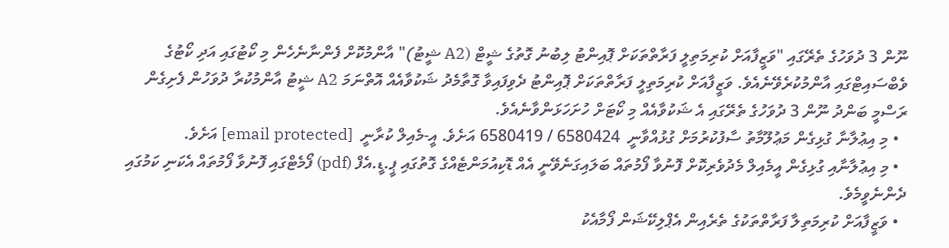ނޫން 3 ދުވަހުގެ ތެރޭގައި "ވަޒީފާއަށް ކުރިމަތިލީ ފަރާތްތަކަށް ޕޮއިންޓު ލިބުނު ގޮތުގެ ޝީޓް (A2 ޝީޓު)" އާންމުކޮށް ފެންނާނެހެން މި ކޯޓުގައި އަދި ކޯޓުގެ ވެބްސައިޓްގައި އާންމުކުރެވޭނެއެވެ. ވަޒީފާއަށް ކުރިމަތިލީ ފަރާތްތަކަށް ޕޮއިންޓު ދެވިފައިވާ ގޮތާމެދު ޝަކުވާއެއް އޮތްނަމަ A2 ޝީޓު އާންމުކުރާ ދުވަހުން ފެށިގެން ރަސްމީ ބަންދު ނޫން 3 ދުވަހުގެ ތެރޭގައި އެ ޝަކުވާއެއް މި ކޯޓަށް ހުށަހަޅަންވާނެއެވެ.
  • މި އިޢުލާނާ ގުޅިގެން މަޢުލޫމާތު ސާފުކުރުމަށް ގުޅުއްވާނީ  6580424 / 6580419 އަށެވެ. އީ-މެއިލް ކުރާނީ  [email protected] އަށެވެ.
  • މި އިޢުލާނާއި ގުޅިގެން އީމެއިލް މެދުވެރިކޮށް ފޮނުވާ ފޯމުތައް ބަލައިގަނެވޭނީ އެއް ޑޮކިއުމަންޓެއްގެ ގޮތުގައި ޕީ.ޑީ.އެފް (pdf) ފޯމެޓްގައި ފޮނުވާ ފޯމުތައް އެކަނި ކަމުގައި ދެންނެވީމެވެ.
  • ވަޒީފާއަށް ކުރިމަތިލާ ފަރާތްތަކުގެ ތެރެއިން އެޕްލިކޭޝަން ފޯމާއެކު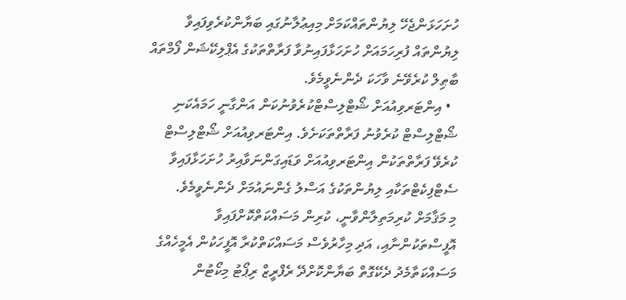ހުށަހަޅަންޖެހޭ ލިޔުންތައްކަމަށް މިއިޢުލާނުގައި ބަޔާންކުރެވިފައިވާ ލިޔުންތައް ފުރިހަމައަށް ހުށަހަޅާފައިނުވާ ފަރާތްތަކުގެ އެޕްލިކޭޝަން ފޯމްތައް ބާޠިލް ކުރެވޭނެ ވާހަކަ ދެންނެވީމެވެ.
  • އިންޓަރވިއުއަށް ޝޯޓްލިސްޓްކުރެވުނުކަން އަންގާނީ ހަމައެކަނި ޝޯޓްލިސްޓް ކުރެވުނު ފަރާތްތަކަށެވެ. އިންޓަރވިއުއަށް ޝޯޓްލިސްޓް ކުރެވޭ ފަރާތްތަކުން އިންޓަރވިއުއަށް ވަޑައިގަންނަވާއިރު ހުށަހަޅާފައިވާ ސެޓްފިކެޓްތަކާއި ލިޔުންތަކުގެ އަސްލު ގެންނައުމަށް ދެންނެވީމެވެ.
މި މަޤާމަށް ކުރިމަތިލާންވާނީ، ކުރިން މަސައްކަތްކޮށްފައިވާ އޮފީސްތަކުންނާއި، އަދި މިހާރުވެސް މަސައްކަތްކުރާ އޮފީހަކުން އެމީހެއްގެ މަސައްކަތާމެދު ދެކޭގޮތް ބަޔާންކޮށްދޭ ރެފްރީޒް ރިޕޯޓު މިކޯޓުން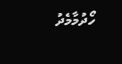ހޯދުމާމެދު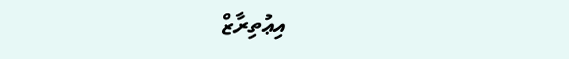އިޢުތިރާޒް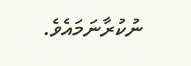ނުކުރާނަމައެވެ.